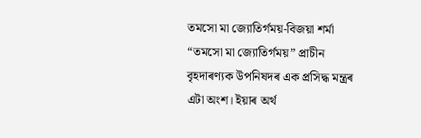তমসো মা জ্যোতিৰ্গময়-বিজয়া শৰ্মা
“তমসো মা জ্যোতির্গময়” প্রাচীন বৃহদাৰণ্যক উপনিষদৰ এক প্ৰসিদ্ধ মন্ত্ৰৰ এটা অংশ। ইয়াৰ অৰ্থ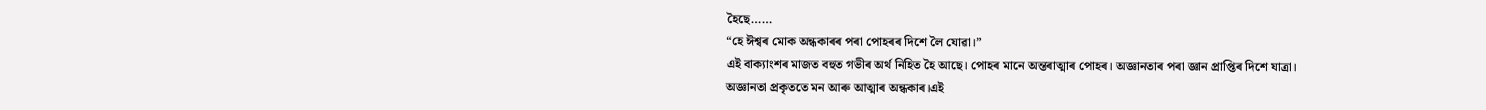হৈছে……
“হে ঈশ্বৰ মোক অন্ধকাৰৰ পৰা পোহৰৰ দিশে লৈ যোৱা।”
এই বাক্যাংশৰ মাজত বহুত গভীৰ অর্থ নিহিত হৈ আছে। পোহৰ মানে অন্তৰাত্মাৰ পোহৰ। অজ্ঞানতাৰ পৰা জ্ঞান প্ৰাপ্তিৰ দিশে যাত্রা।
অজ্ঞানতা প্ৰকৃততে মন আৰু আত্মাৰ অন্ধকাৰ।এই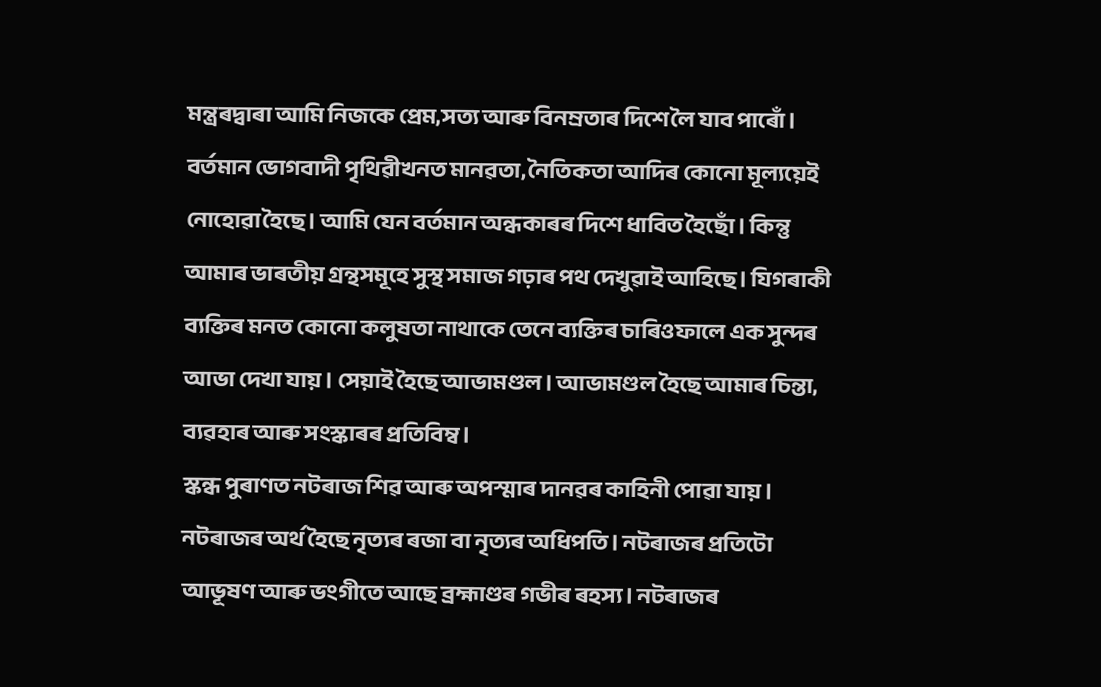মন্ত্ৰৰদ্বাৰা আমি নিজকে প্ৰেম,সত্য আৰু বিনম্ৰতাৰ দিশে লৈ যাব পাৰোঁ। বর্তমান ভোগবাদী পৃথিৱীখনত মানৱতা, নৈতিকতা আদিৰ কোনো মূল্যয়েই নোহোৱা হৈছে। আমি যেন বর্তমান অন্ধকাৰৰ দিশে ধাবিত হৈছোঁ। কিন্তু আমাৰ ভাৰতীয় গ্রন্থসমূহে সুস্থ সমাজ গঢ়াৰ পথ দেখুৱাই আহিছে। যিগৰাকী ব্যক্তিৰ মনত কোনো কলুষতা নাথাকে তেনে ব্যক্তিৰ চাৰিওফালে এক সুন্দৰ আভা দেখা যায়। সেয়াই হৈছে আভামণ্ডল। আভামণ্ডল হৈছে আমাৰ চিন্তা, ব্যৱহাৰ আৰু সংস্কাৰৰ প্রতিবিম্ব।
স্কন্ধ পুৰাণত নটৰাজ শিৱ আৰু অপস্মাৰ দানৱৰ কাহিনী পোৱা যায়। নটৰাজৰ অর্থ হৈছে নৃত্যৰ ৰজা বা নৃত্যৰ অধিপতি। নটৰাজৰ প্রতিটো আভূষণ আৰু ভংগীতে আছে ব্ৰহ্মাণ্ডৰ গভীৰ ৰহস্য। নটৰাজৰ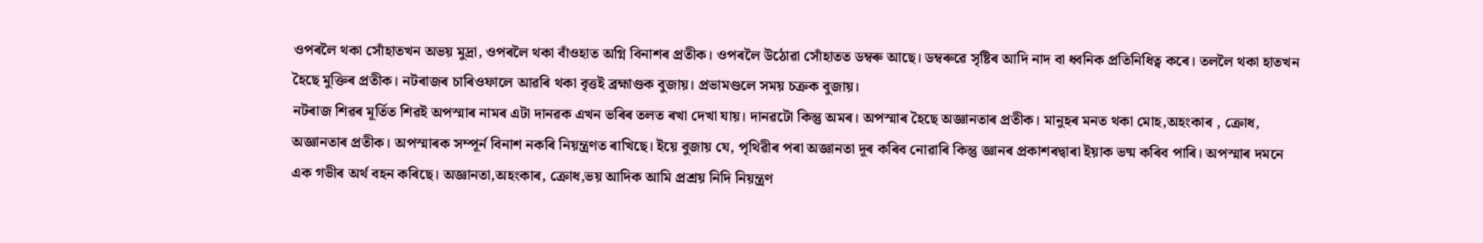ওপৰলৈ থকা সোঁহাতখন অভয় মুদ্রা, ওপৰলৈ থকা বাঁওহাত অগ্নি বিনাশৰ প্রতীক। ওপৰলৈ উঠোৱা সোঁহাতত ডম্বৰু আছে। ডম্বৰুৱে সৃষ্টিৰ আদি নাদ বা ধ্বনিক প্রতিনিধিত্ব কৰে। তললৈ থকা হাতখন হৈছে মুক্তিৰ প্রতীক। নটৰাজৰ চাৰিওফালে আৱৰি থকা বৃত্তই ব্রহ্মাণ্ডক বুজায়। প্ৰভামণ্ডলে সময় চক্ৰক বুজায়।
নটৰাজ শিৱৰ মূৰ্তিত শিৱই অপস্মাৰ নামৰ এটা দানৱক এখন ভৰিৰ তলত ৰখা দেখা যায়। দানৱটো কিন্তু অমৰ। অপস্মাৰ হৈছে অজ্ঞানতাৰ প্ৰতীক। মানুহৰ মনত থকা মোহ,অহংকাৰ , ক্রোধ, অজ্ঞানতাৰ প্রতীক। অপস্মাৰক সম্পূর্ন বিনাশ নকৰি নিয়ন্ত্ৰণত ৰাখিছে। ইয়ে বুজায় যে, পৃথিৱীৰ পৰা অজ্ঞানতা দূৰ কৰিব নোৱাৰি কিন্তু জ্ঞানৰ প্রকাশৰদ্বাৰা ইয়াক ভষ্ম কৰিব পাৰি। অপস্মাৰ দমনে এক গভীৰ অর্থ বহন কৰিছে। অজ্ঞানতা,অহংকাৰ, ক্রোধ,ভয় আদিক আমি প্রশ্রয় নিদি নিয়ন্ত্রণ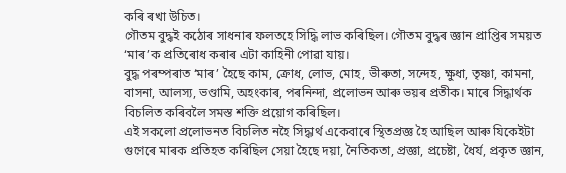কৰি ৰখা উচিত।
গৌতম বুদ্ধই কঠোৰ সাধনাৰ ফলতহে সিদ্ধি লাভ কৰিছিল। গৌতম বুদ্ধৰ জ্ঞান প্ৰাপ্তিৰ সময়ত ‘মাৰ’ক প্রতিৰোধ কৰাৰ এটা কাহিনী পোৱা যায়।
বুদ্ধ পৰম্পৰাত ‘মাৰ’ হৈছে কাম, ক্ৰোধ, লোভ, মোহ, ভীৰুতা, সন্দেহ, ক্ষুধা, তৃষ্ণা, কামনা, বাসনা, আলস্য, ভণ্ডামি, অহংকাৰ, পৰনিন্দা, প্রলোভন আৰু ভয়ৰ প্রতীক। মাৰে সিদ্ধার্থক বিচলিত কৰিবলৈ সমস্ত শক্তি প্ৰয়োগ কৰিছিল।
এই সকলো প্রলোভনত বিচলিত নহৈ সিদ্ধার্থ একেবাৰে স্থিতপ্ৰজ্ঞ হৈ আছিল আৰু যিকেইটা গুণেৰে মাৰক প্রতিহত কৰিছিল সেয়া হৈছে দয়া, নৈতিকতা, প্রজ্ঞা, প্রচেষ্টা, ধৈর্য, প্রকৃত জ্ঞান,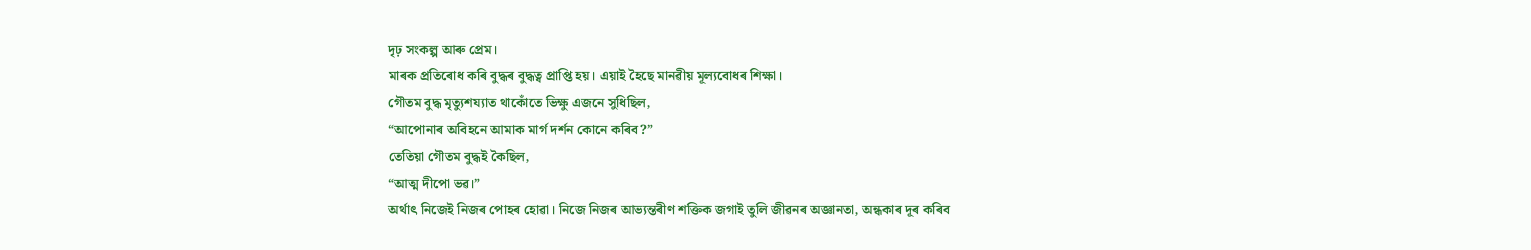দৃঢ় সংকল্প আৰু প্রেম।
মাৰক প্রতিৰোধ কৰি বুদ্ধৰ বুদ্ধত্ব প্রাপ্তি হয়। এয়াই হৈছে মানৱীয় মূল্যবোধৰ শিক্ষা।
গৌতম বুদ্ধ মৃত্যুশয্যাত থাকোঁতে ভিক্ষু এজনে সুধিছিল,
“আপোনাৰ অবিহনে আমাক মাৰ্গ দৰ্শন কোনে কৰিব?”
তেতিয়া গৌতম বুদ্ধই কৈছিল,
“আত্ম দীপো ভৱ।”
অৰ্থাৎ নিজেই নিজৰ পোহৰ হোৱা। নিজে নিজৰ আভ্যন্তৰীণ শক্তিক জগাই তুলি জীৱনৰ অজ্ঞানতা, অন্ধকাৰ দূৰ কৰিব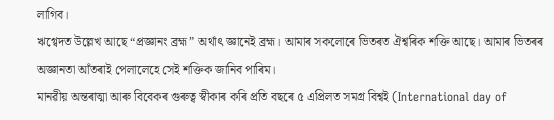লাগিব।
ঋগ্বেদত উল্লেখ আছে “প্রজ্ঞানং ব্রহ্ম” অৰ্থাৎ জ্ঞানেই ব্রহ্ম। আমাৰ সকলোৰে ভিতৰত ঐশ্বৰিক শক্তি আছে। আমাৰ ভিতৰৰ অজ্ঞানতা আঁতৰাই পেলালেহে সেই শক্তিক জানিব পাৰিম।
মানৱীয় অন্তৰাত্মা আৰু বিবেকৰ গুৰুত্ব স্বীকাৰ কৰি প্রতি বছৰে ৫ এপ্রিলত সমগ্র বিশ্বই (International day of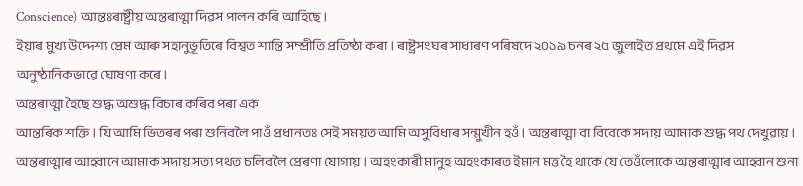Conscience) আন্তঃৰাষ্ট্ৰীয় অন্তৰাত্মা দিৱস পালন কৰি আহিছে।
ইয়াৰ মুখ্য উদ্দেশ্য প্রেম আৰু সহানুভূতিৰে বিশ্বত শান্তি সম্প্ৰীতি প্ৰতিষ্ঠা কৰা। ৰাষ্ট্রসংঘৰ সাধাৰণ পৰিষদে ২০১৯ চনৰ ২৫ জুলাইত প্রথমে এই দিৱস
অনুষ্ঠানিকভাৱে ঘোষণা কৰে।
অন্তৰাত্মা হৈছে শুদ্ধ অশুদ্ধ বিচাৰ কৰিব পৰা এক
আন্তৰিক শক্তি। যি আমি ভিতৰৰ পৰা শুনিবলৈ পাওঁ প্রধানতঃ সেই সময়ত আমি অসুবিধাৰ সন্মুখীন হওঁ। অন্তৰাত্মা বা বিবেকে সদায় আমাক শুদ্ধ পথ দেখুৱায়। অন্তৰাত্মাৰ আহ্বানে আমাক সদায় সত্য পথত চলিবলৈ প্রেৰণা যোগায়। অহংকাৰী মানুহ অহংকাৰত ইমান মত্ত হৈ থাকে যে তেওঁলোকে অন্তৰাত্মাৰ আহ্বান শুনা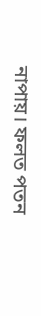নাপায়। ফলত পতন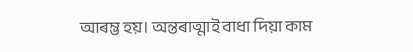আৰম্ভ হয়। অন্তৰাত্মাই বাধা দিয়া কাম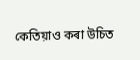কেতিয়াও কৰা উচিত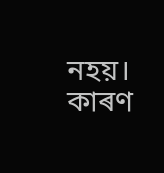নহয়। কাৰণ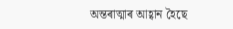অন্তৰাত্মাৰ আহ্বান হৈছে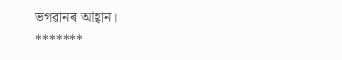ভগৱানৰ আহ্বান।
*******